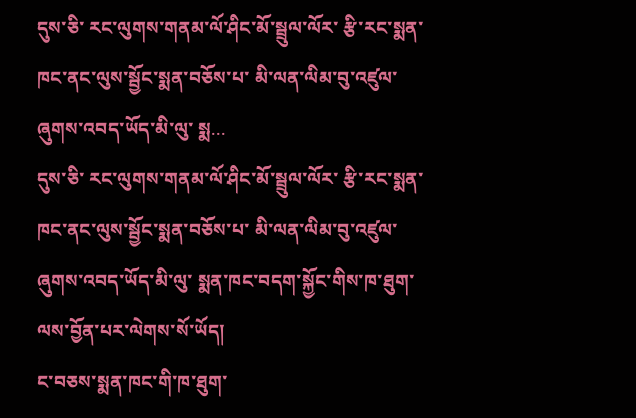དུས་ཅི་ རང་ལུགས་གནམ་ལོ་ཤིང་མོ་སྦྲུལ་ལོར་ རྩི་རང་སྨན་ཁང་ནང་ལུས་སྦྱོང་སྨན་བཅོས་པ་ མི་ལན་ལིམ་བུ་འཛུལ་ཞུགས་འབད་ཡོད་མི་ལུ་ སྨ...
དུས་ཅི་ རང་ལུགས་གནམ་ལོ་ཤིང་མོ་སྦྲུལ་ལོར་ རྩི་རང་སྨན་ཁང་ནང་ལུས་སྦྱོང་སྨན་བཅོས་པ་ མི་ལན་ལིམ་བུ་འཛུལ་ཞུགས་འབད་ཡོད་མི་ལུ་ སྨན་ཁང་བདག་སྐྱོང་གིས་ཁ་ཐུག་ལས་བྱོན་པར་ལེགས་སོ་ཡོད།
ང་བཅས་སྨན་ཁང་གི་ཁ་ཐུག་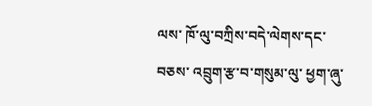ལས་ ཁོ་ལུ་བཀྲིས་བདེ་ལེགས་དང་བཅས་ འབྲུག་རྩ་བ་གསུམ་ལུ་ ཕྱག་ཞུ་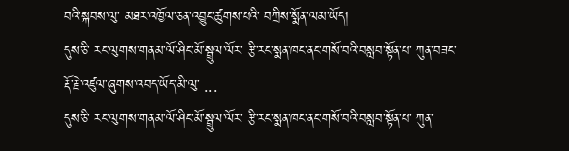བའི་སྐབས་ལུ་ མཐར་འཁྱོལ་ཅན་འབྱུང་ཚུགས་པའི་ བཀྲིས་སྨོན་ལམ་ཡོད།
དུས་ཅི་ རང་ལུགས་གནམ་ལོ་ཤིང་མོ་སྦྲུལ་ལོར་ རྩི་རང་སྨན་ཁང་ནང་གསོ་བའི་བསླབ་སྟོན་པ་ ཀུན་བཟང་རྡོ་རྗེ་འཛུལ་ཞུགས་འབད་ཡོད་མི་ལུ་ ...
དུས་ཅི་ རང་ལུགས་གནམ་ལོ་ཤིང་མོ་སྦྲུལ་ལོར་ རྩི་རང་སྨན་ཁང་ནང་གསོ་བའི་བསླབ་སྟོན་པ་ ཀུན་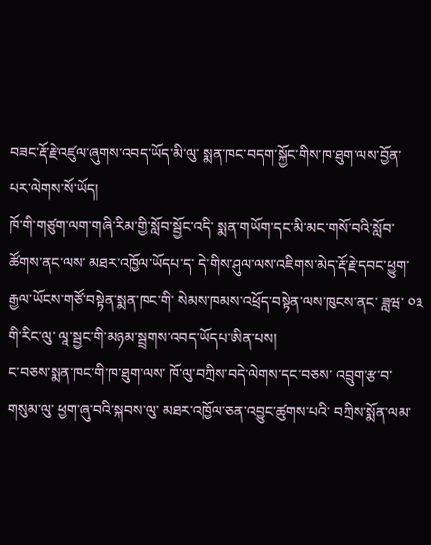བཟང་རྡོ་རྗེ་འཛུལ་ཞུགས་འབད་ཡོད་མི་ལུ་ སྨན་ཁང་བདག་སྐྱོང་གིས་ཁ་ཐུག་ལས་བྱོན་པར་ལེགས་སོ་ཡོད།
ཁོ་གི་གཙུག་ལག་གཞི་རིམ་གྱི་སློབ་སྦྱོང་འདི་ སྨན་གཡོག་དང་མི་མང་གསོ་བའི་སློབ་ཚོགས་ནང་ལས་ མཐར་འཁྱོལ་ཡོདཔ་ད་ དེ་གིས་ཤུལ་ལས་འཇིགས་མེད་རྡོ་རྗེ་དབང་ཕྱུག་རྒྱལ་ཡོངས་གཙོ་བསྟེན་སྨན་ཁང་གི་ སེམས་ཁམས་འཕྲོད་བསྟེན་ལས་ཁུངས་ནང་ ཟླཝ་ ༠༣ གི་རིང་ལུ་ ལཱ་སྦྱང་གི་མཉམ་སྦྲགས་འབད་ཡོདཔ་ཨིན་པས།
ང་བཅས་སྨན་ཁང་གི་ཁ་ཐུག་ལས་ ཁོ་ལུ་བཀྲིས་བདེ་ལེགས་དང་བཅས་ འབྲུག་རྩ་བ་གསུམ་ལུ་ ཕྱག་ཞུ་བའི་སྐབས་ལུ་ མཐར་འཁྱོལ་ཅན་འབྱུང་ཚུགས་པའི་ བཀྲིས་སྨོན་ལམ་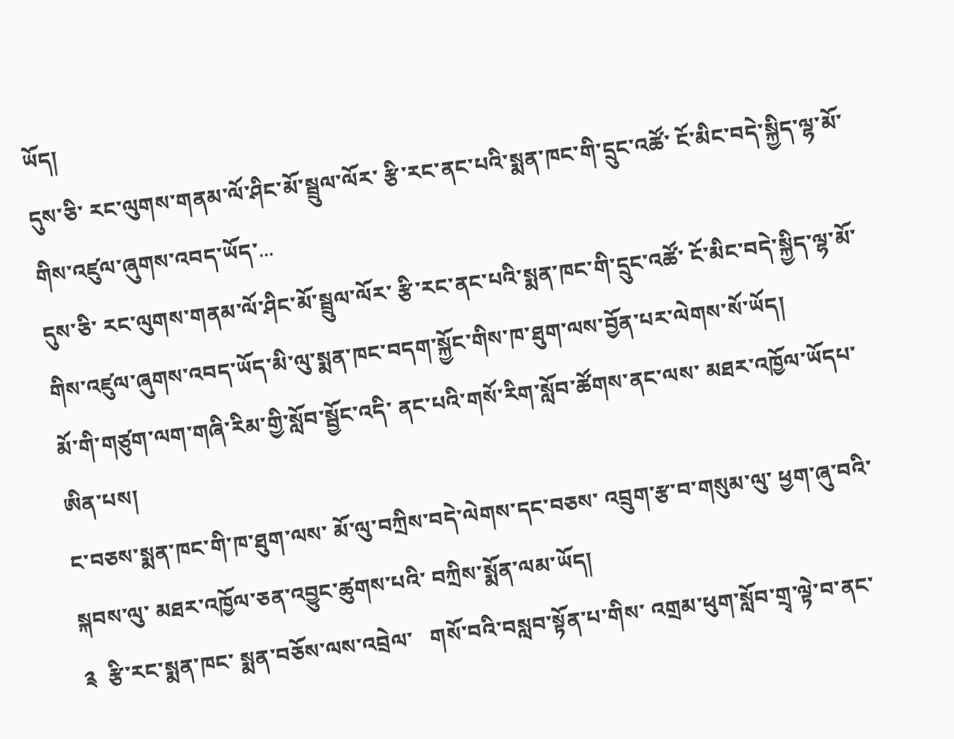ཡོད།
དུས་ཅི་ རང་ལུགས་གནམ་ལོ་ཤིང་མོ་སྦྲུལ་ལོར་ རྩི་རང་ནང་པའི་སྨན་ཁང་གི་དྲུང་འཚོ་ ངོ་མིང་བདེ་སྐྱིད་ལྷ་མོ་གིས་འཛུལ་ཞུགས་འབད་ཡོད་...
དུས་ཅི་ རང་ལུགས་གནམ་ལོ་ཤིང་མོ་སྦྲུལ་ལོར་ རྩི་རང་ནང་པའི་སྨན་ཁང་གི་དྲུང་འཚོ་ ངོ་མིང་བདེ་སྐྱིད་ལྷ་མོ་གིས་འཛུལ་ཞུགས་འབད་ཡོད་མི་ལུ་སྨན་ཁང་བདག་སྐྱོང་གིས་ཁ་ཐུག་ལས་བྱོན་པར་ལེགས་སོ་ཡོད།
མོ་གི་གཙུག་ལག་གཞི་རིམ་གྱི་སློབ་སྦྱོང་འདི་ ནང་པའི་གསོ་རིག་སློབ་ཚོགས་ནང་ལས་ མཐར་འཁྱོལ་ཡོདཔ་ཨིན་པས།
ང་བཅས་སྨན་ཁང་གི་ཁ་ཐུག་ལས་ མོ་ལུ་བཀྲིས་བདེ་ལེགས་དང་བཅས་ འབྲུག་རྩ་བ་གསུམ་ལུ་ ཕྱག་ཞུ་བའི་སྐབས་ལུ་ མཐར་འཁྱོལ་ཅན་འབྱུང་ཚུགས་པའི་ བཀྲིས་སྨོན་ལམ་ཡོད།
༉  རྩི་རང་སྨན་ཁང་ སྨན་བཅོས་ལས་འབྲེལ་   གསོ་བའི་བསླབ་སྟོན་པ་གིས་ འགྲམ་ཕུག་སློབ་གྲྭ་ལྟེ་བ་ནང་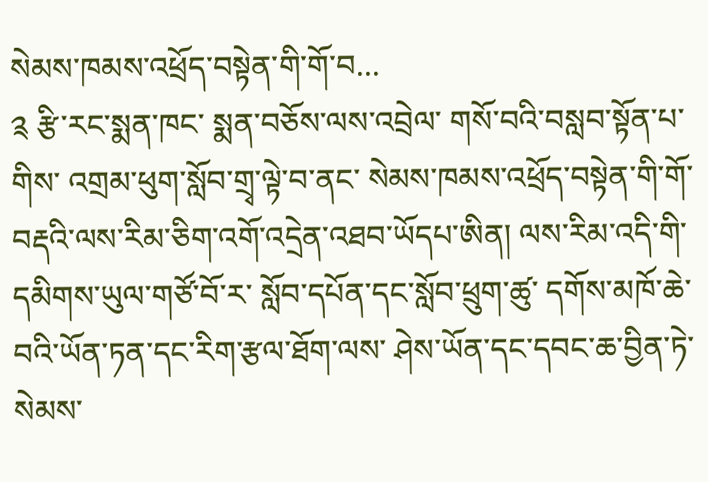སེམས་ཁམས་འཕྲོད་བསྟེན་གི་གོ་བ...
༉ རྩི་རང་སྨན་ཁང་ སྨན་བཅོས་ལས་འབྲེལ་ གསོ་བའི་བསླབ་སྟོན་པ་གིས་ འགྲམ་ཕུག་སློབ་གྲྭ་ལྟེ་བ་ནང་ སེམས་ཁམས་འཕྲོད་བསྟེན་གི་གོ་བརྡའི་ལས་རིམ་ཅིག་འགོ་འདྲེན་འཐབ་ཡོདཔ་ཨིན། ལས་རིམ་འདི་གི་ དམིགས་ཡུལ་གཙོ་བོ་ར་ སློབ་དཔོན་དང་སློབ་ཕྲུག་ཚུ་ དགོས་མཁོ་ཆེ་བའི་ཡོན་ཏན་དང་རིག་རྩལ་ཐོག་ལས་ ཤེས་ཡོན་དང་དབང་ཆ་བྱིན་ཏེ་ སེམས་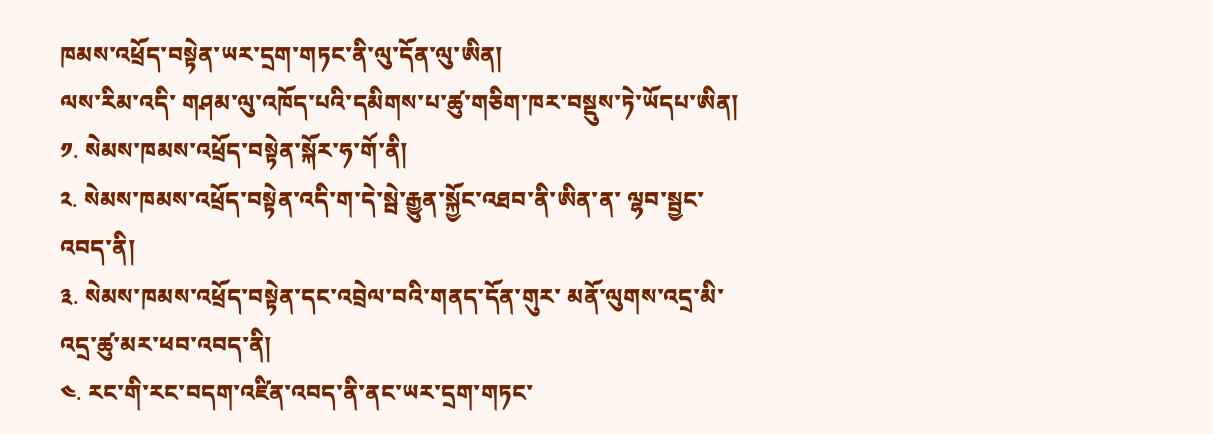ཁམས་འཕྲོད་བསྟེན་ཡར་དྲག་གཏང་ནི་ལུ་དོན་ལུ་ཨིན།
ལས་རིམ་འདི་ གཤམ་ལུ་འཁོད་པའི་དམིགས་པ་ཚུ་གཅིག་ཁར་བསྡུས་ཏེ་ཡོདཔ་ཨིན།
༡. སེམས་ཁམས་འཕྲོད་བསྟེན་སྐོར་ཧ་གོ་ནི།
༢. སེམས་ཁམས་འཕྲོད་བསྟེན་འདི་ག་དེ་སྦེ་རྒྱུན་སྐྱོང་འཐབ་ནི་ཨིན་ན་ ལྷབ་སྦྱང་འབད་ནི།
༣. སེམས་ཁམས་འཕྲོད་བསྟེན་དང་འབྲེལ་བའི་གནད་དོན་གུར་ མནོ་ལུགས་འདྲ་མི་འདྲ་ཚུ་མར་ཕབ་འབད་ནི།
༤. རང་གི་རང་བདག་འཛིན་འབད་ནི་ནང་ཡར་དྲག་གཏང་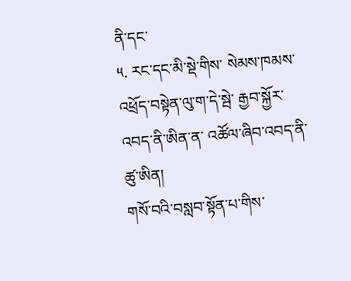ནི་དང་
༥. རང་དང་མི་སྡེ་གིས་ སེམས་ཁམས་འཕྲོད་བསྟེན་ལུ་ག་དེ་སྦེ་ རྒྱབ་སྐྱོར་འབད་ནི་ཨིན་ན་ འཚོལ་ཞིབ་འབད་ནི་ཚུ་ཨིན།
གསོ་བའི་བསླབ་སྟོན་པ་གིས་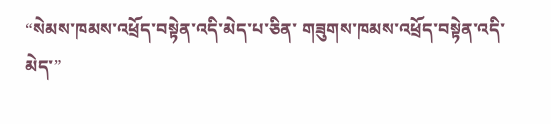“སེམས་ཁམས་འཕྲོད་བསྟེན་འདི་མེད་པ་ཅིན་ གཟུགས་ཁམས་འཕྲོད་བསྟེན་འདི་མེད་”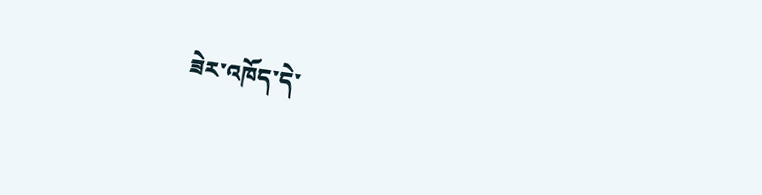ཟེར་འཁོད་དེ་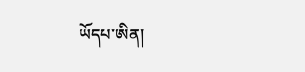ཡོདཔ་ཨིན།